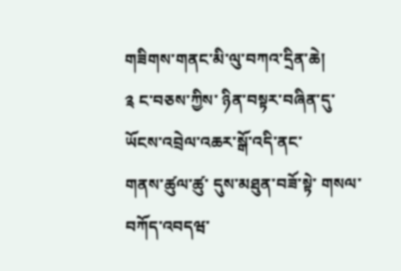གཟིགས་གནང་མི་ལུ་བཀའ་དྲིན་ཆེ།
༉ ང་བཅས་ཀྱིས་ ཉིན་བསྟར་བཞིན་དུ་
ཡོངས་འབྲེལ་འཆར་སྒོ་འདི་ནང་
གནས་ཚུལ་ཚུ་ དུས་མཐུན་བཟོ་སྟེ་ གསལ་བཀོད་འབདཝ་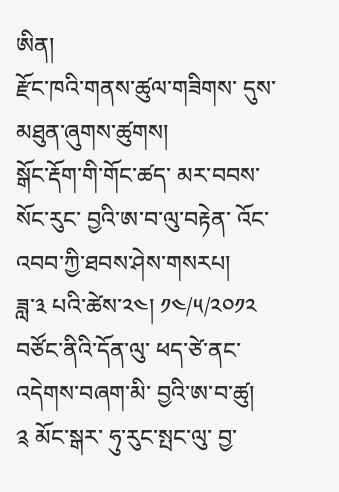ཨིན།
རྫོང་ཁའི་གནས་ཚུལ་གཟིགས་ དུས་མཐུན་ཞུགས་ཚུགས།
སྒོང་རྡོག་གི་གོང་ཚད་ མར་བབས་སོང་རུང་ བྱའི་ཨ་བ་ལུ་བརྟེན་ འོང་འབབ་ཀྱི་ཐབས་ཤེས་གསརཔ།
ཟླ་༣ པའི་ཚེས་༢༤། ༡༤/༥/༢༠༡༢
བཙོང་ནིའི་དོན་ལུ་ ཕད་ཙེ་ནང་འདེགས་བཞག་མི་ བྱའི་ཨ་བ་ཚུ།
༉ མོང་སྒར་ ཧུ་རུང་སྤང་ལུ་ བྱ་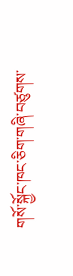གསོ་སྐྱོང་ཁང་ཅིག་གཞི་བཙུགས་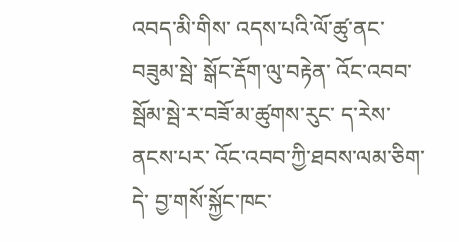འབད་མི་གིས་ འདས་པའི་ལོ་ཚུ་ནང་བཟུམ་སྦེ་ སྒོང་རྡོག་ལུ་བརྟེན་ འོང་འབབ་སྦོམ་སྦེ་ར་བཟོ་མ་ཚུགས་རུང་ ད་རེས་ནངས་པར་ འོང་འབབ་ཀྱི་ཐབས་ལམ་ཅིག་དེ་ བྱ་གསོ་སྐྱོང་ཁང་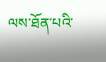ལས་ཐོན་པའི་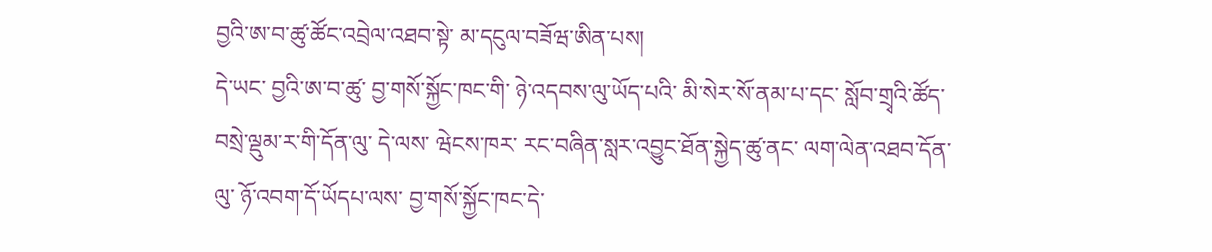བྱའི་ཨ་བ་ཚུ་ཚོང་འབྲེལ་འཐབ་སྟེ་ མ་དངུལ་བཟོཝ་ཨིན་པས།
དེ་ཡང་ བྱའི་ཨ་བ་ཚུ་ བྱ་གསོ་སྐྱོང་ཁང་གི་ ཉེ་འདབས་ལུ་ཡོད་པའི་ མི་སེར་སོ་ནམ་པ་དང་ སློབ་གྲྭའི་ཚོད་བསྲེ་ལྡུམ་ར་གི་དོན་ལུ་ དེ་ལས་ ཝེངས་ཁར་ རང་བཞིན་སླར་འབྱུང་ཐོན་སྐྱེད་ཚུ་ནང་ ལག་ལེན་འཐབ་དོན་ལུ་ ཉོ་འབག་དོ་ཡོདཔ་ལས་ བྱ་གསོ་སྐྱོང་ཁང་དེ་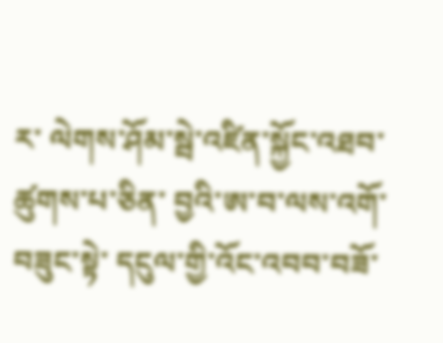ར་ ལེགས་ཤོམ་སྦེ་འཛིན་སྐྱོང་འཐབ་ཚུགས་པ་ཅིན་ བྱའི་ཨ་བ་ལས་འགོ་བཟུང་སྟེ་ དངུལ་གྱི་འོང་འབབ་བཟོ་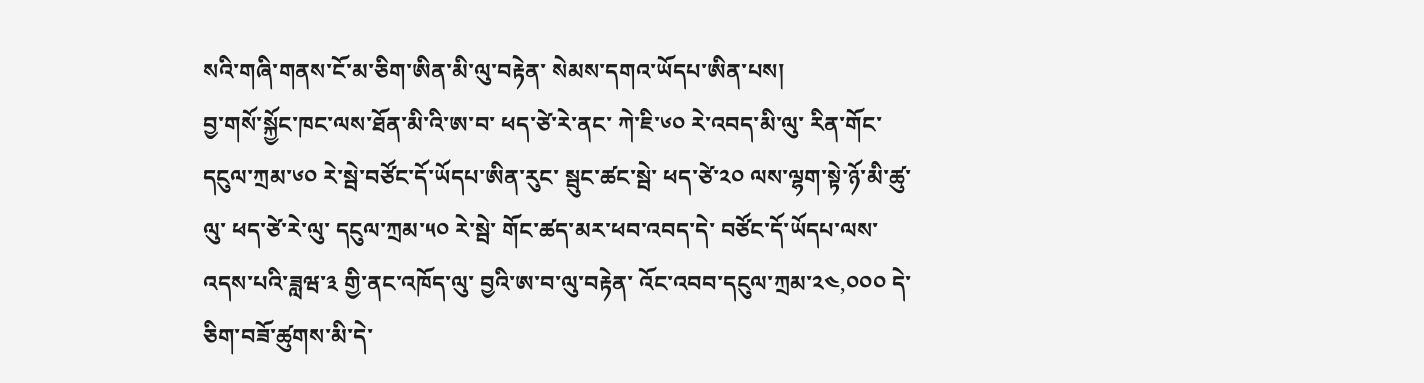སའི་གཞི་གནས་ངོ་མ་ཅིག་ཨིན་མི་ལུ་བརྟེན་ སེམས་དགའ་ཡོདཔ་ཨིན་པས།
བྱ་གསོ་སྐྱོང་ཁང་ལས་ཐོན་མི་འི་ཨ་བ་ ཕད་ཙེ་རེ་ནང་ ཀེ་ཇི་༦༠ རེ་འབད་མི་ལུ་ རིན་གོང་དངུལ་ཀྲམ་༦༠ རེ་སྦེ་བཙོང་དོ་ཡོདཔ་ཨིན་རུང་ སྦུང་ཚང་སྦེ་ ཕད་ཙེ་༢༠ ལས་ལྷག་སྟེ་ཉོ་མི་ཚུ་ལུ་ ཕད་ཙེ་རེ་ལུ་ དངུལ་ཀྲམ་༥༠ རེ་སྦེ་ གོང་ཚད་མར་ཕབ་འབད་དེ་ བཙོང་དོ་ཡོདཔ་ལས་ འདས་པའི་ཟླཝ་༣ གྱི་ནང་འཁོད་ལུ་ བྱའི་ཨ་བ་ལུ་བརྟེན་ འོང་འབབ་དངུལ་ཀྲམ་༢༤,༠༠༠ དེ་ཅིག་བཟོ་ཚུགས་མི་དེ་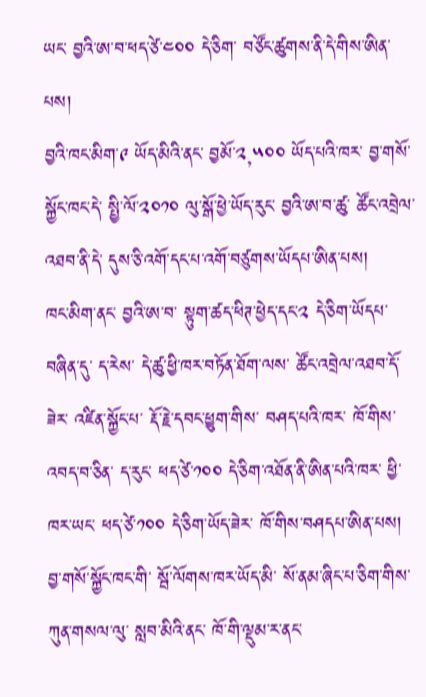ཡང་ བྱའི་ཨ་བ་ཕད་ཙེ་༤༠༠ དེ་ཅིག་ བཙོང་ཚུགས་ནི་དེ་གིས་ཨིན་པས།
བྱའི་ཁང་མིག་༩ ཡོད་མིའི་ནང་ བྱམོ་༢,༥༠༠ ཡོད་པའི་ཁར་ བྱ་གསོ་སྐྱོང་ཁང་དེ་ སྤྱི་ལོ་༢༠༡༠ ལུ་སྒོ་ཕྱེ་ཡོད་རུང་ བྱའི་ཨ་བ་ཚུ་ ཚོང་འབྲེལ་འཐབ་ནི་དེ་ དུས་ཅི་འགོ་དང་པ་འགོ་བཙུགས་ཡོདཔ་ཨིན་པས།
ཁང་མིག་ནང་ བྱའི་ཨ་བ་ སྟུག་ཚད་ཕིཊ་ཕྱེད་དང་༢ དེ་ཅིག་ཡོདཔ་བཞིན་དུ་ ད་རེས་ དེ་ཚུ་ཕྱི་ཁར་བཏོན་ཐོག་ལས་ ཚོང་འབྲེལ་འཐབ་དོ་ཟེར་ འཛིན་སྐྱོང་པ་ རྡོ་རྗེ་དབང་ཕྱུག་གིས་ བཤད་པའི་ཁར་ ཁོ་གིས་འབད་བ་ཅིན་ ད་རུང་ ཕད་ཙེ་༡༠༠ དེ་ཅིག་འཐོན་ནི་ཨིན་པའི་ཁར་ ཕྱི་ཁར་ཡང་ ཕད་ཙེ་༡༠༠ དེ་ཅིག་ཡོད་ཟེར་ ཁོ་གིས་བཤདཔ་ཨིན་པས།
བྱ་གསོ་སྐྱོང་ཁང་གི་ སྦོ་ལོགས་ཁར་ཡོད་མི་ སོ་ནམ་ཞིང་པ་ཅིག་གིས་ ཀུན་གསལ་ལུ་ སླབ་མིའི་ནང་ ཁོ་གི་ལྡུམ་ར་ནང་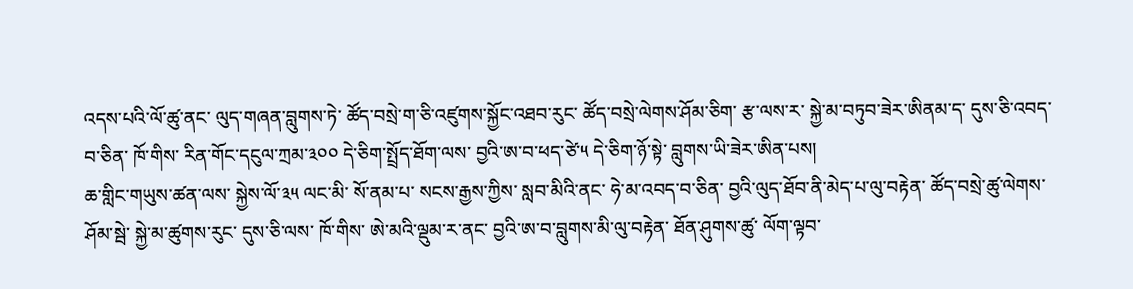འདས་པའི་ལོ་ཚུ་ནང་ ལུད་གཞན་བླུགས་ཏེ་ ཚོད་བསྲེ་ག་ཅི་འཛུགས་སྐྱོང་འཐབ་རུང་ ཚོད་བསྲེ་ལེགས་ཤོམ་ཅིག་ རྩ་ལས་ར་ སྐྱེ་མ་བཏུབ་ཟེར་ཨིནམ་ད་ དུས་ཅི་འབད་བ་ཅིན་ ཁོ་གིས་ རིན་གོང་དངུལ་ཀྲམ་༣༠༠ དེ་ཅིག་སྤྲོད་ཐོག་ལས་ བྱའི་ཨ་བ་ཕད་ཙེ་༥ དེ་ཅིག་ཉོ་སྟེ་ བླུགས་ཡི་ཟེར་ཨིན་པས།
ཆ་གླིང་གཡུས་ཚན་ལས་ སྐྱེས་ལོ་༣༥ ལང་མི་ སོ་ནམ་པ་ སངས་རྒྱས་ཀྱིས་ སླབ་མིའི་ནང་ ཧེ་མ་འབད་བ་ཅིན་ བྱའི་ལུད་ཐོབ་ནི་མེད་པ་ལུ་བརྟེན་ ཚོད་བསྲེ་ཚུ་ལེགས་ཤོམ་སྦེ་ སྐྱེ་མ་ཚུགས་རུང་ དུས་ཅི་ལས་ ཁོ་གིས་ ཨེ་མའི་ལྡུམ་ར་ནང་ བྱའི་ཨ་བ་བླུགས་མི་ལུ་བརྟེན་ ཐོན་ཤུགས་ཚུ་ ལོག་ལྟབ་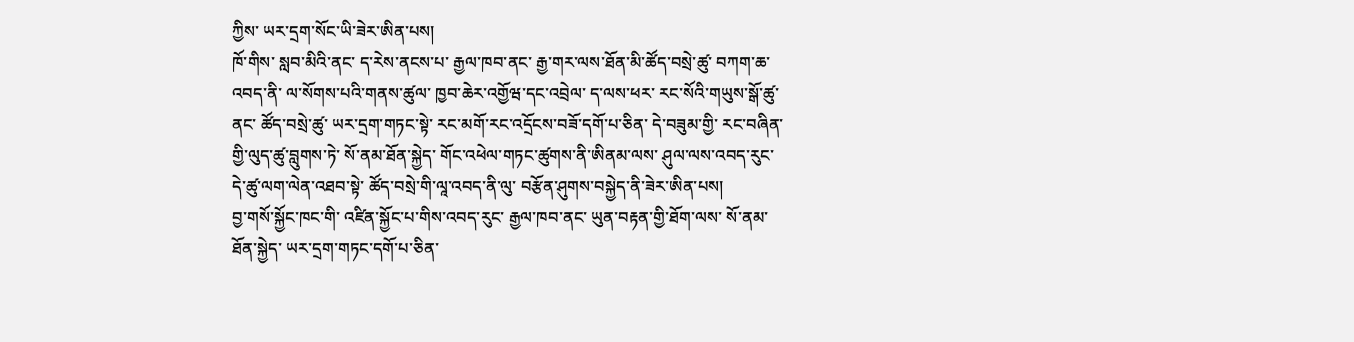ཀྱིས་ ཡར་དྲག་སོང་ཡི་ཟེར་ཨིན་པས།
ཁོ་གིས་ སླབ་མིའི་ནང་ ད་རེས་ནངས་པ་ རྒྱལ་ཁབ་ནང་ རྒྱ་གར་ལས་ཐོན་མི་ཚོད་བསྲེ་ཚུ་ བཀག་ཆ་འབད་ནི་ ལ་སོགས་པའི་གནས་ཚུལ་ ཁྱབ་ཆེར་འགྱོཝ་དང་འབྲེལ་ ད་ལས་ཕར་ རང་སོའི་གཡུས་སྒོ་ཚུ་ནང་ ཚོད་བསྲེ་ཚུ་ ཡར་དྲག་གཏང་སྟེ་ རང་མགོ་རང་འདྲོངས་བཟོ་དགོ་པ་ཅིན་ དེ་བཟུམ་གྱི་ རང་བཞིན་གྱི་ལུད་ཚུ་བླུགས་ཏེ་ སོ་ནམ་ཐོན་སྐྱེད་ གོང་འཕེལ་གཏང་ཚུགས་ནི་ཨིནམ་ལས་ ཤུལ་ལས་འབད་རུང་ དེ་ཚུ་ལག་ལེན་འཐབ་སྟེ་ ཚོད་བསྲེ་གི་ལཱ་འབད་ནི་ལུ་ བརྩོན་ཤུགས་བསྐྱེད་ནི་ཟེར་ཨིན་པས།
བྱ་གསོ་སྐྱོང་ཁང་གི་ འཛིན་སྐྱོང་པ་གིས་འབད་རུང་ རྒྱལ་ཁབ་ནང་ ཡུན་བརྟན་གྱི་ཐོག་ལས་ སོ་ནམ་ཐོན་སྐྱེད་ ཡར་དྲག་གཏང་དགོ་པ་ཅིན་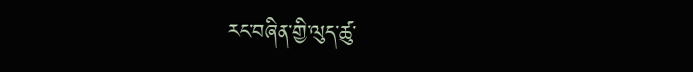རང་བཞིན་གྱི་ལུད་ཚུ་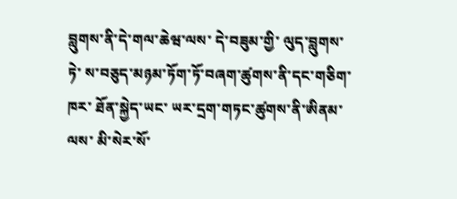བླུགས་ནི་དེ་གལ་ཆེཝ་ལས་ དེ་བཟུམ་གྱི་ ལུད་བླུགས་ཏེ་ ས་བཅུད་མཉམ་ཏོག་ཏོ་བཞག་ཚུགས་ནི་དང་གཅིག་ཁར་ ཐོན་སྐྱེད་ཡང་ ཡར་དྲག་གཏང་ཚུགས་ནི་ཨིནམ་ལས་ མི་སེར་སོ་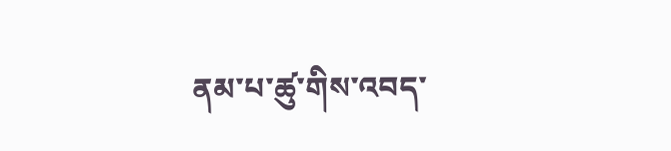ནམ་པ་ཚུ་གིས་འབད་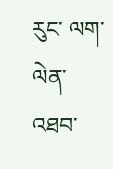རུང་ ལག་ལེན་འཐབ་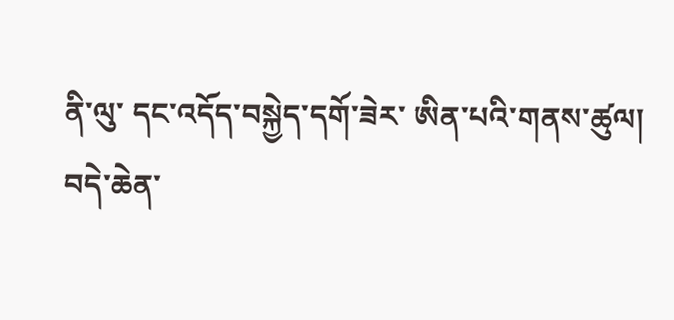ནི་ལུ་ དང་འདོད་བསྐྱེད་དགོ་ཟེར་ ཨིན་པའི་གནས་ཚུལ།
བདེ་ཆེན་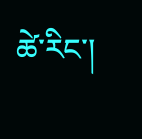ཚེ་རིང་།